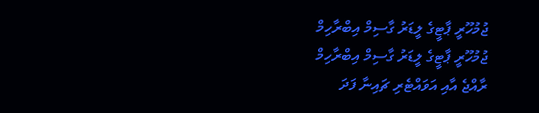ޖުމުހޫރީ ޕާޓީގެ ލީޑަރު ގާސިމް އިބްރާހިމް
ޖުމުހޫރީ ޕާޓީގެ ލީޑަރު ގާސިމް އިބްރާހިމް
ރާއްޖެ އާއި އަވައްޓެރި ޗައިނާ ފަދަ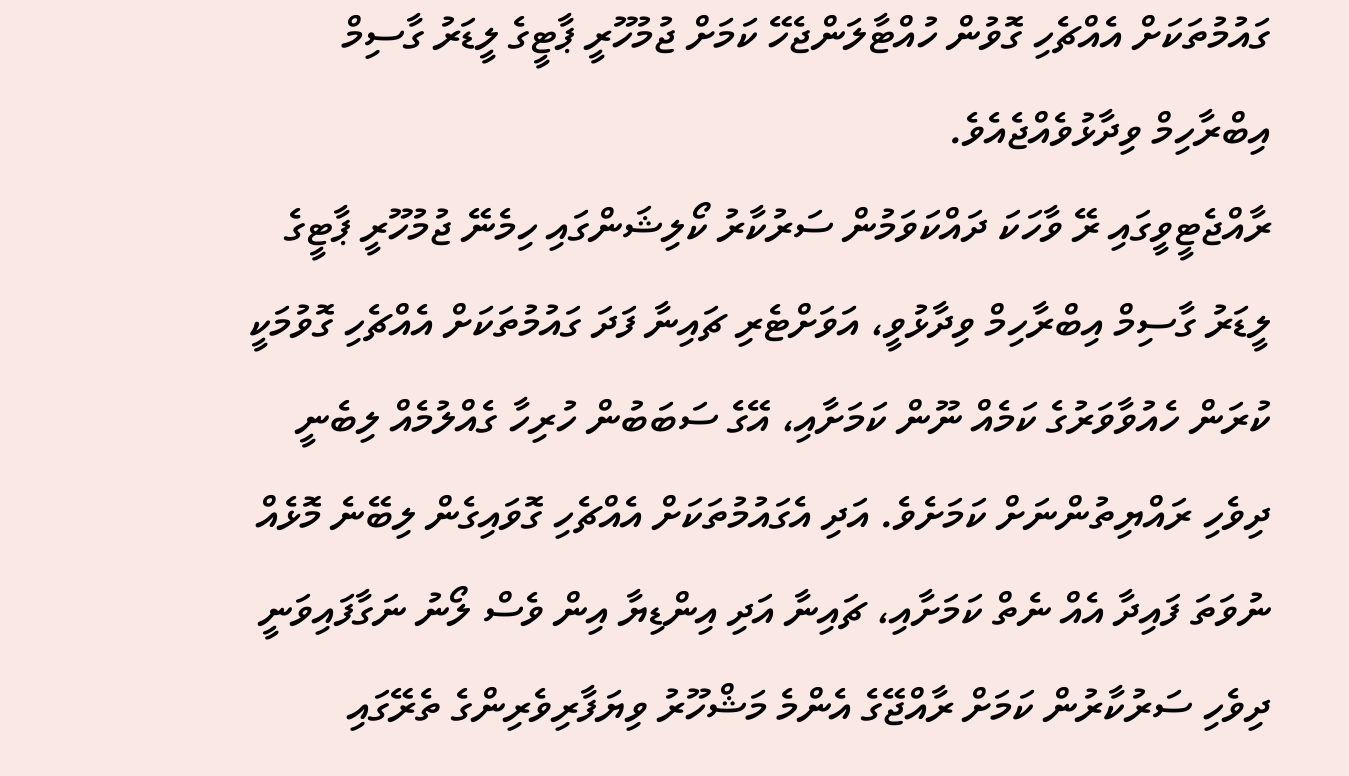ގައުމުތަކަށް އެއްޗެހި ގޮވުން ހުއްޓާލަންޖެހޭ ކަމަށް ޖުމުހޫރީ ޕާޓީގެ ލީޑަރު ގާސިމް އިބްރާހިމް ވިދާޅުވެއްޖެއެވެ.
ރާއްޖެޓީވީގައި ރޭ ވާހަކަ ދައްކަވަމުން ސަރުކާރު ކޯލިޝަންގައި ހިމެނޭ ޖުމުހޫރީ ޕާޓީގެ ލީޑަރު ގާސިމް އިބްރާހިމް ވިދާޅުވީ، އަވަށްޓެރި ޗައިނާ ފަދަ ގައުމުތަކަށް އެއްޗެހި ގޮވުމަކީ ކުރަން ހެއުވާވަރުގެ ކަމެއް ނޫން ކަމަށާއި، އޭގެ ސަބަބުން ހުރިހާ ގެއްލުމެއް ލިބެނީ ދިވެހި ރައްޔިތުންނަށް ކަމަށެވެ. އަދި އެގައުމުތަކަށް އެއްޗެހި ގޮވައިގެން ލިބޭނެ މޮޅެއް ނުވަތަ ފައިދާ އެއް ނެތް ކަމަށާއި، ޗައިނާ އަދި އިންޑިޔާ އިން ވެސް ލޯނު ނަގާފައިވަނީ ދިވެހި ސަރުކާރުން ކަމަށް ރާއްޖޭގެ އެންމެ މަޝްހޫރު ވިޔަފާރިވެރިންގެ ތެރޭގައި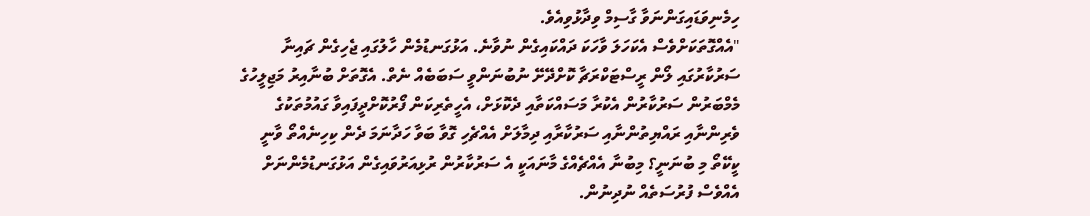ހިމެނިވަޑައިގަންނަވާ ގާސިމް ވިދާޅުވިއެވެ.
"އެއްގޮތަކަށްވެސް އެކަހަލަ ވާހަކަ ދައްކައިގެން ނުވާނެ. އަޅުގަނޑުމެން ހާލުގައި ޖެހިގެން ޗައިނާ ސަރުކާރުގައި ލޯން ރީސްޓަކްރަޗާ ކޮށްދޭށޭ ނުބުނަންވީ ސަބަބެއް ނެތް. އެގޮތަށް ބުނާއިރު މަޖިލީހުގެ މެމްބަރުން ސަރުކާރުން އެކުރާ މަސައްކަތާއި ދެކޮޅަށް، އެހީތެރިކަން ފޯރުކޮށްދީފައިވާ ގައުމުތަކުގެ ވެރިންނާއި ރައްޔިތުންނާއި ސަރުކާރާއި ދިމާލަށް އެއްޗެހި ގޮވާ ބަވާ ހަދާނަމަ ދެން ކިހިނެއްތޯ ވާނީ ކީކޭތޯ މި ބުނަނީ؟ މިބުނާ އެއްޗެއްގެ މާނައަކީ އެ ސަރުކާރުން ރުޅިއަރުވައިގެން އަޅުގަނޑުމެންނަށް އެއްވެސް ފުރުސަތެއް ނުދިނުން.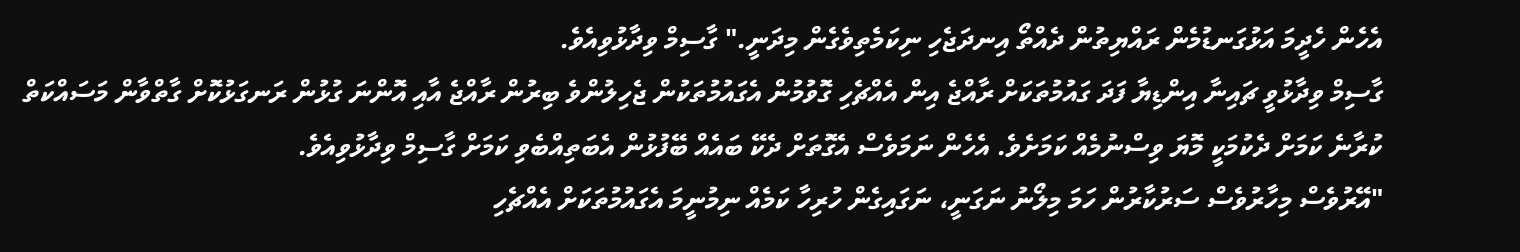އެހެން ހެދީމަ އަޅުގަނޑުމެން ރައްޔިތުން ދެއްތޯ އިނދަޖެހި ނިކަމެތިވެގެން މިދަނީ." ގާސިމް ވިދާޅުވިއެވެ.
ގާސިމް ވިދާޅުވީ ޗައިނާ އިންޑިޔާ ފަދަ ގައުމުތަކަށް ރާއްޖެ އިން އެއްޗެހި ގޮވުމުން އެގައުމުތަކުން ޖެހިލުންވެ ބިރުން ރާއްޖެ އާއި އޮންނަ ގުޅުން ރަނގަޅުކޮށް ގާތްވާން މަސައްކަތް ކުރާނެ ކަމަށް ދެކުމަކީ މޮޔަ ވިސްނުމެއް ކަމަށެވެ. އެހެން ނަމަވެސް އެގޮތަށް ދެކޭ ބައެއް ބޭފުޅުން އެބަތިއްބެވި ކަމަށް ގާސިމް ވިދާޅުވިއެވެ.
"އޭރުވެސް މިހާރުވެސް ސަރުކާރުން ހަމަ މިލޯނު ނަގަނީ، ނަގައިގެން ހުރިހާ ކަމެއް ނިމުނީމަ އެގައުމުތަކަށް އެއްޗެހި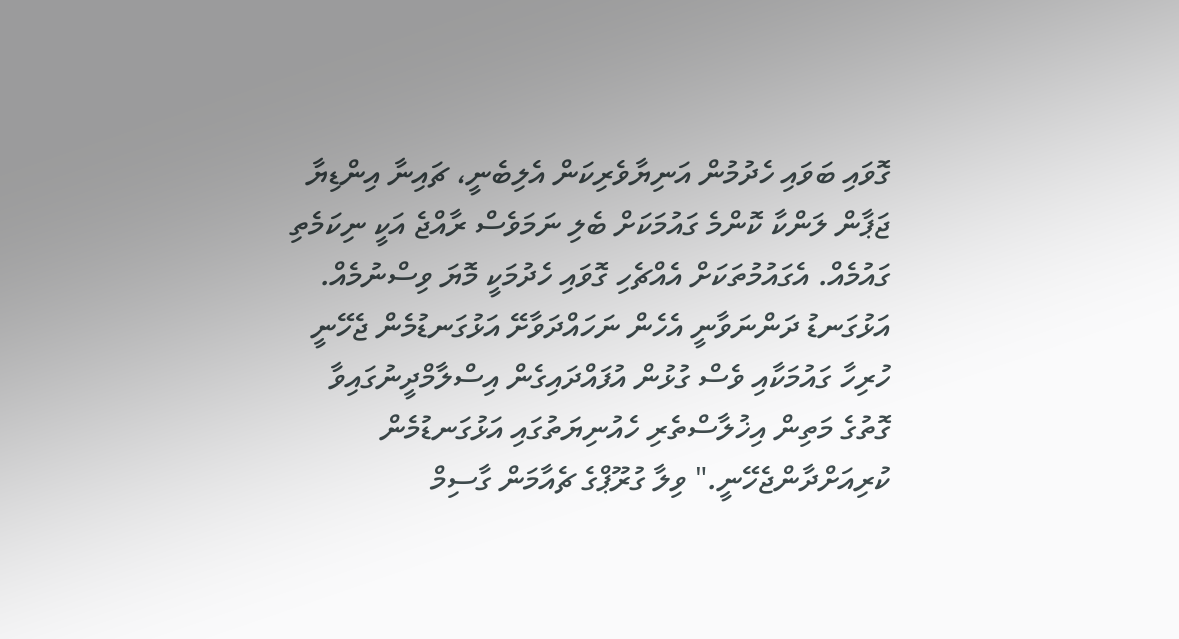ގޮވައި ބަވައި ހެދުމުން އަނިޔާވެރިކަން އެލިބެނީ، ޗައިނާ އިންޑިޔާ ޖަޕާން ލަންކާ ކޮންމެ ގައުމަކަށް ބެލި ނަމަވެސް ރާއްޖެ އަކީ ނިކަމެތި ގައުމެއް. އެގައުމުތަކަށް އެއްޗެހި ގޮވައި ހެދުމަކީ މޮޔަ ވިސްނުމެއް. އަޅުގަނޑު ދަންނަވާނީ އެހެން ނަހައްދަވާށޭ އަޅުގަނޑުމެން ޖެހޭނީ ހުރިހާ ގައުމަކާއި ވެސް ގުޅުން އުފައްދައިގެން އިސްލާމްދީނުގައިވާ ގޮތުގެ މަތިން އިޚުލާސްތެރި ހެއުނިޔަތުގައި އަޅުގަނޑުމެން ކުރިއަށްދާންޖެހޭނީ." ވިލާ ގުރޫޕްގެ ޗެއާމަން ގާސިމް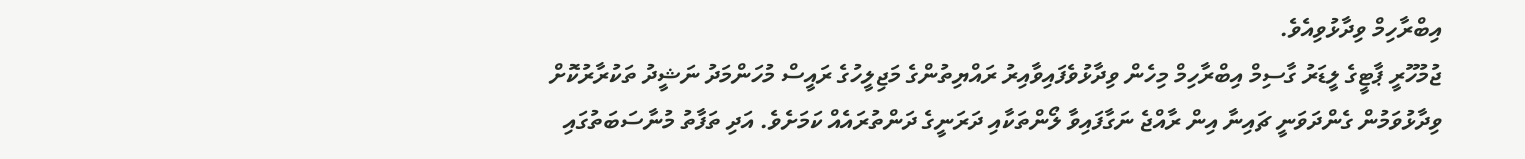އިބްރާހިމް ވިދާޅުވިއެވެ.
ޖުމުހޫރީ ޕާޓީގެ ލީޑަރު ގާސިމް އިބްރާހިމް މިހެން ވިދާޅުވެފައިވާއިރު ރައްޔިތުންގެ މަޖިލީހުގެ ރައީސް މުހަންމަދު ނަޝީދު ތަކުރާރުކޮށް ވިދާޅުވަމުން ގެންދަވަނީ ޗައިނާ އިން ރާއްޖެ ނަގާފައިވާ ލޯންތަކާއި ދަރަނީގެ ދަންތުރައެއް ކަމަށެވެ. އަދި ތަފާތު މުނާސަބަތުގައި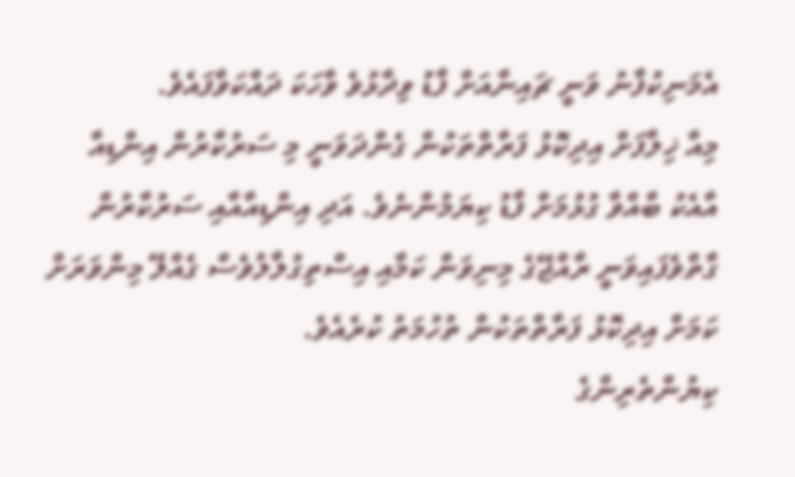އެމަނިކުފާނު ވަނީ ޗައިނާއަށް ފާޑު ވިދާޅުވެ ވާހަކަ ދައްކަވާފައެވެ.
މިއާ ޚިލާފަށް އިދިކޮޅު ފަރާތްތަކުން ގެންދަވަނީ މި ސަރުކާރުން އިންޑިއާ އާއެކު ބާއްވާ ގުޅުމަށް ފާޑު ކިޔަމުންނެވެ. އަދި އިންޑިއާއާއި ސަރުކާރުން ގާތްވެފައިވަނީ ރާއްޖޭގެ މިނިވަން ކަމާއި އިސްތިގުލާލުވެސް ގެއްލޭ މިންވަރަށް ކަމަށް އިދިކޮޅު ފަރާތްތަކުން ތުހުމަތު ކުރެއެވެ.
ކިޔުންތެރިންގެ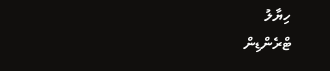ހިޔާލު
ޓްރެންޑިން